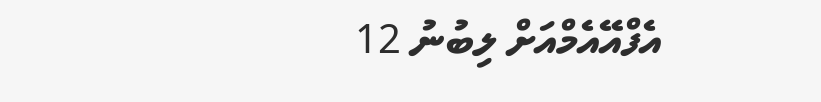އެފްއޭއެމްއަށް ލިބުނު 12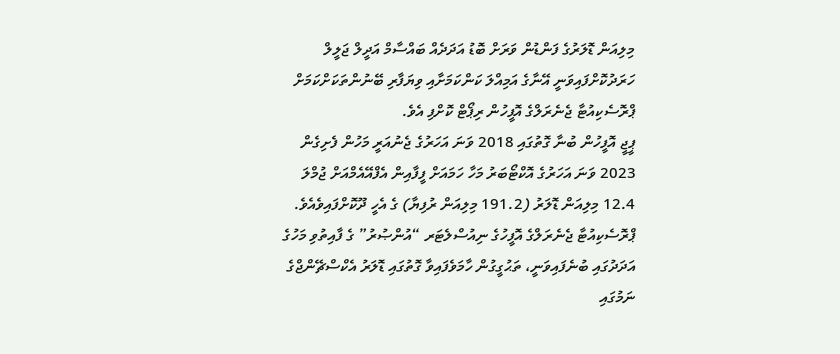މިލިއަން ޑޮލަރުގެ ފަންޑުން ވަރަށް ބޮޑު އަދަދެއް ބައްސާމް އަދީލް ޖަލީލް ހަރަދުކޮށްފައިވަނީ އޭނާގެ އަމިއްލަ ކަންކަމަށާއި ވިޔަފާރި ބޭނުންތަކަށްކަމަށް ޕްރޮސެކިއުޓާ ޖެނެރަލްގެ އޮފީހުން ރިޕޯޓް ކޮށްފި އެވެ.
ޕީޖީ އޮފީހުން ބުނާ ގޮތުގައި 2018 ވަނަ އަހަރުގެ ޖެނުއަރީ މަހުން ފެށިގެން 2023 ވަނަ އަހަރުގެ އޮކްޓޯބަރު މަހާ ހަމައަށް ފީފާއިން އެފްއޭއެމްއަށް ޖުމްލަ 12.4 މިލިއަން ޑޮލަރު (191.2 މިލިއަން ރުފިޔާ) ގެ އެހީ ދޫކޮށްފައިވެއެވެ.
ޕްރޮސެކިއުޓާ ޖެނެރަލްގެ އޮފީހުގެ ނިއުސްލެޓަރ “އުންޞުރު” ގެ ފާއިތުވި މަހުގެ އަދަދުގައި ބުނެފައިވަނީ، ތަޙުގީގުން ހާމަވެފައިވާ ގޮތުގައި ޑޮލަރު އެކްސްޗޭންޖްގެ ނަމުގައި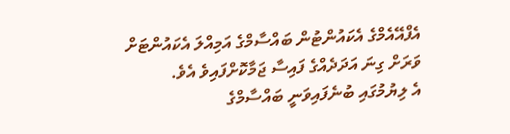އެފްއޭއެމްގެ އެކައުންޓުން ބައްސާމްގެ އަމިއްލަ އެކައުންޓަށް ވަރަށް ގިނަ އަދަދެއްގެ ފައިސާ ޖަމާކޮށްފައިވެ އެވެ.
އެ ލިޔުމުގައި ބުނެފައިވަނީ ބައްސާމްގެ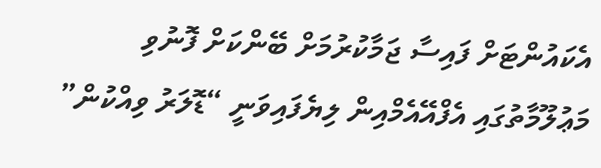އެކައުންޓަށް ފައިސާ ޖަމާކުރުމަށް ބޭންކަށް ފޮނުވި މަޢުލޫމާތުގައި އެފްއޭއެމްއިން ލިޔެފައިވަނީ “ޑޮލަރު ވިއްކުން”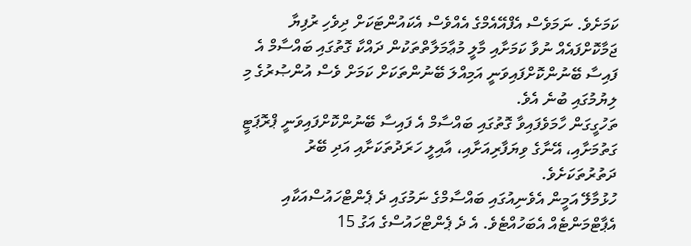ކަމަށެވެ. ނަމަވެސް އެފްއޭއެމްގެ އެއްވެސް އެކައުންޓަކަށް ދިވެހި ރުފިޔާ ޖަމާކޮށްފައެއް ނުވާ ކަމަށާއި މާލީ މުޢާމަލާތްތަކުން ދައްކާ ގޮތުގައި ބައްސާމް އެ ފައިސާ ބޭނުންކޮށްފައިވަނީ އަމިއްލަ ބޭނުންތަކަށް ކަމަށް ވެސް އުންޞުރުގެ މި ލިޔުމުގައި ބުނެ އެވެ.
ތަހުގީގަން ހާމަވެފައިވާ ގޮތުގައި ބައްސާމް އެ ފައިސާ ބޭނުންކޮށްފައިވަނީ ޕްރޮޕަޓީ ގަތުމަށާއި، އޭނާގެ ވިޔަފާރިއަށާއި، އާއިލީ ހަރަދުތަކަށާއި އަދި ބޭރު ދަތުރުތަކަށެވެ.
ހުޅުމާލޭ އަމީން އެވެނިއުގައި ބައްސާމްގެ ނަމުގައި ދެ ޕެންޓްހައުސްއަކާއި އެޕާޓްމަންޓެއް އެބަހުއްޓެވެ. އެ ދެ ޕެންޓްހައުސްގެ އަގު 15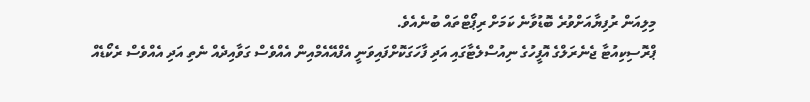މިލިއަން ރުފިޔާއަށްވުރެ ބޮޑުވާނެ ކަމަށް ރިޕޯޓްތައް ބުނެއެވެ.
ޕްރޮސިކިއުޓާ ޖެނެރަލްގެ އޮފީހުގެ ނިއުސްލެޓާގައި އަދި ފާހަގަކޮށްފައިވަނީ އެފްއޭއެމްއިން އެއްވެސް ގަވާއިދެއް ނެތި އަދި އެއްވެސް ރެކޯޑެއް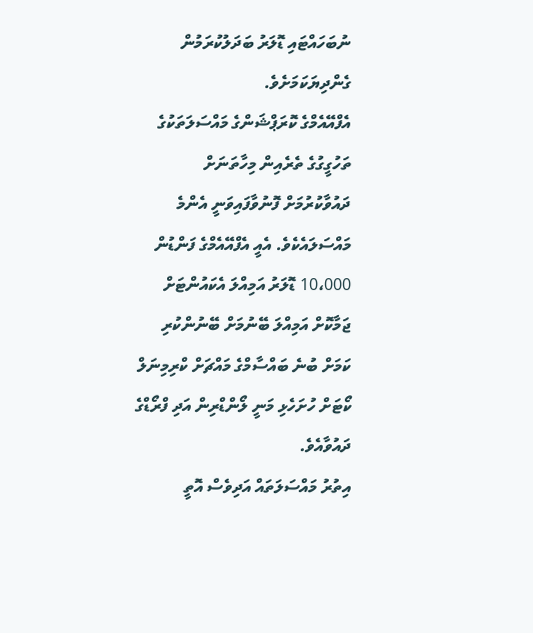ނުބަހައްޓައި ޑޮލަރު ބަދަލުކުރަމުން ގެންދިޔަކަމަށެވެ.
އެފްއޭއެމްގެ ކޮރަޕްޝަންގެ މައްސަލަތަކުގެ ތަހުގީގުގެ ތެރެއިން މިހާތަނަށް ދައުވާކުރުމަށް ފޮނުވާފައިވަނީ އެންމެ މައްސަލައެކެވެ. އެއީ އެފްއޭއެމްގެ ފަންޑުން 10،000 ޑޮލަރު އަމިއްލަ އެކައުންޓަށް ޖަމާކޮށް އަމިއްލަ ބޭނުމަށް ބޭނުންކުރި ކަމަށް ބުނެ ބައްސާމްގެ މައްޗަށް ކްރިމިނަލް ކޯޓަށް ހުށަހެޅި މަނީ ލޯންޑްރިން އަދި ފްރޯޑްގެ ދައުވާއެވެ.
އިތުރު މައްސަލަތައް އަދިވެސް އޮތީ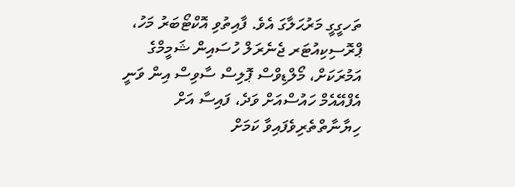ތަހގީގީ މަރުޙަލާގަ އެވެ. ފާއިތުވި އޮކްޓޯބަރު މަހު، ޕްރޮސިކިއުޓަރ ޖެނެރަލް ހުސައިން ޝަމީމްގެ އަމުރަކަށް، މޯލްޑިވްސް ޕޮލިސް ސާވިސް އިން ވަނީ އެފްއޭއެމް ހައުސްއަށް ވަދެ، ފައިސާ އަށް ހިޔާނާތްތެރިވެފައިވާ ކަމަށް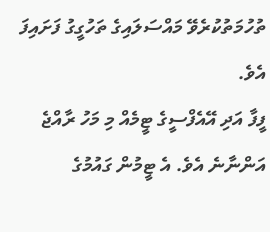ތުހުމަތުކުރެވޭ މައްސަލައިގެ ތަހުގީގު ފަށައިފަ އެވެ.
ފީފާ އަދި އޭއެފްސީގެ ޓީމެއް މި މަހު ރާއްޖެ އަންނާނެ އެވެ. އެ ޓީމުން ގައުމުގެ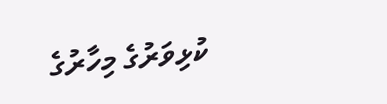ކުޅިވަރުގެ މިހާރުގެ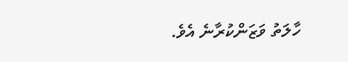ހާލަތު ވަޒަންކުރާނެ އެވެ.